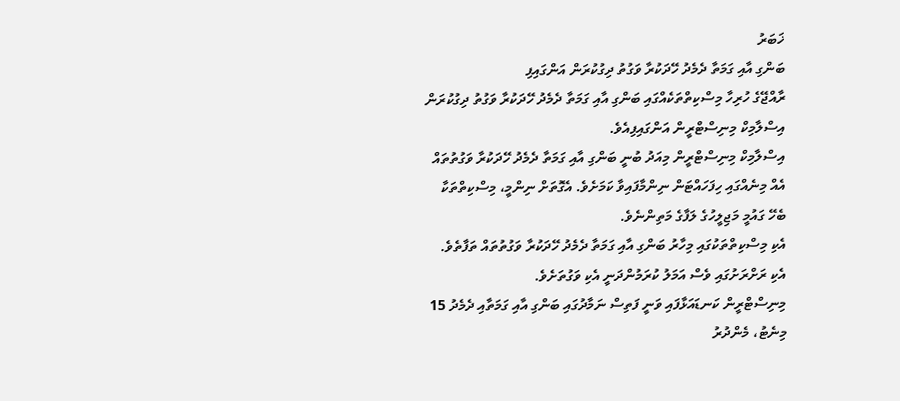ޚަބަރު
ބަންގި އާއި ގަމަތާ ދެމެދު ހޭދަކުރާ ވަގުތު ދިގުކުރަން އަންގައިފި
ރާއްޖޭގެ ހުރިހާ މިސްކިތްތަކެއްގައި ބަންގި އާއި ގަމަތާ ދެމެދު ހޭދަކުރާ ވަގުތު ދިގުކުރަން އިސްލާމިކް މިނިސްޓްރީން އަންގައިފިއެވެ.
އިސްލާމިކް މިނިސްޓްރީން މިއަދު ބުނީ ބަންގި އާއި ގަމަތާ ދެމެދު ހޭދަކުރާ ވަގުތުތައް އެއް މިނެއްގައި ހިފަހައްޓަން ނިންމާފައިވާ ކަމަށެވެ. އެގޮތަށް ނިންމީ، މިސްކިތްތަކާ ބެހޭ ގައުމީ މަޖިލީހުގެ ލަފާގެ މަތިންނެވެ.
އެކި މިސްކިތްތަކުގައި މިހާރު ބަންގި އާއި ގަމަތާ ދެމެދު ހޭދަކުރާ ވަގުތުތައް ތަފާތެވެ. އެކި ރަށްރަށުގައި ވެސް އަމަލު ކުރަމުންދަނީ އެކި ވަގުތަށެވެ.
މިނިސްޓްރީން ކަނޑައަޅާފައި ވަނީ ފަތިސް ނަމާދުގައި ބަންގި އާއި ގަމަތާއި ދެމެދު 15 މިނެޓު، މެންދުރު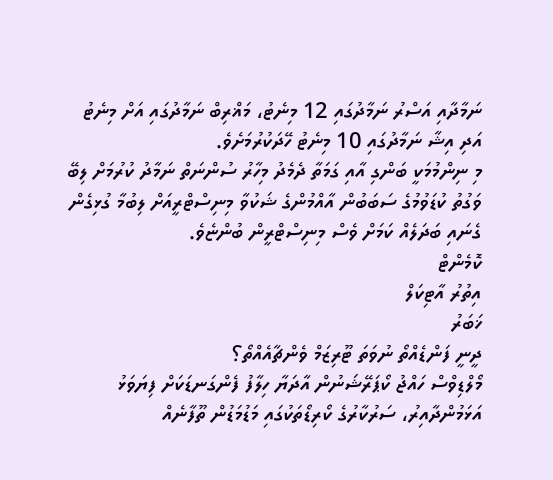ނަމާދާއި އަސްރު ނަމާދުގައި 12 މިނެޓު، މަޣްރިބް ނަމާދުގައި އަށް މިނެޓު އަދި އިޝާ ނަމާދުގައި 10 މިނެޓު ހޭދަކުރުމަށެވެ.
މި ނިންމުމަކީ ބަންގި އާއި ގަމަތާ ދެމެދު މިހާރު ސުންނަތް ނަމާދު ކުރުމަށް ލިބޭ ވަގުތު ކުޑަވުމުގެ ސަބަބުން އާއްމުންގެ ޝަކުވާ މިނިސްޓްރީއަށް ލިބުމާ ގުޅިގެން ގެނައި ބަދަލެއް ކަމަށް ވެސް މިނިސްޓްރީން ބުންޏެވެ.
ކޮމެންޓް
އިތުރު އާޓިކަލް
ޚަބަރު
ދީނީ ފަންޑެއްތޯ ނުވަތަ ޓޫރިޒަމް ވެންޗާއެއްތޯ؟
މޯލްޑިވްސް ހައްޖު ކޯޕަރޭޝަނުން އާދަޔާ ހިލާފު ފެންގަނޑަކަށް ފިޔަވަޅު އަޅަމުންދާއިރު، ސަރުކާރުގެ ކޯރިޑޯތަކުގައި މަޑުމަޑުން ތޫފާނެއް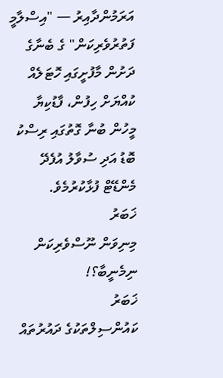އަރަމުންދާއިރު — "އިސްލާމީ ފަތުރުވެރިކަން" ގެ ބެނާގެ ދަށުން މާފުށީގައި ހޮޓަލެއް ކުއްޔަށް ހިފުން، ފާޑުކިޔާ މީހުން ބުނާ ގޮތުގައި ރިސްކު ބޮޑު އަދި ސުވާލު އުފެދޭ މެންޑޭޓް ފުޅާކުރުމެވެ.
ޚަބަރު
މިނިވަން ނޫސްވެރިކަން ނިމެނީބާ؟!
ޚަބަރު
ކައުންސިލްތަކުގެ ދައުރުތައް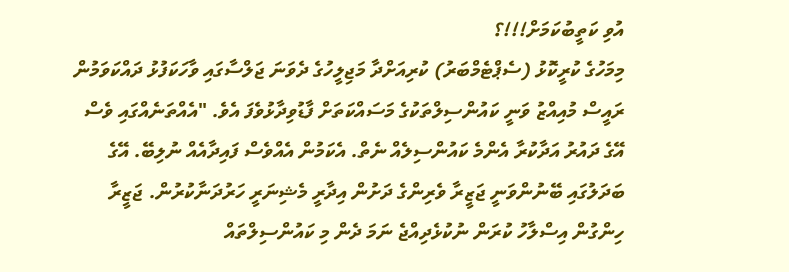އުވި ކަތީބުކަމަށް!!!؟
މިމަހުގެ ކުރީކޮޅު (ސެޕްޓެމްބަރު) ކުރިއަށްދާ މަޖިލީހުގެ ދެވަނަ ޖަލްސާގައި ވާހަކަފުޅު ދައްކަވަމުން ރައީސް މުއިއްޒު ވަނީ ކައުންސިލްތަކުގެ މަސައްކަތަށް ފާޑުވިދާޅުވެފަ އެވެ. "އެއްތަނެއްގައި ވެސް އޭގެ ދައުރު އަދާކުރާ އެންމެ ކައުންސިލެއް ނެތް. އެކަމުން އެއްވެސް ފައިދާއެއް ނުލިބޭ. އޭގެ ބަދަލުގައި ބޭނުންވަނީ ޖަޒީރާ ވެރިންގެ ދަށުން އިދާރީ މެޝިނަރީ ހަރުދަނާކުރުން. ޖަޒީރާ ހިންގުން އިސްލާހު ކުރަން ނުކުޅެދިއްޖެ ނަމަ ދެން މި ކައުންސިލްތައް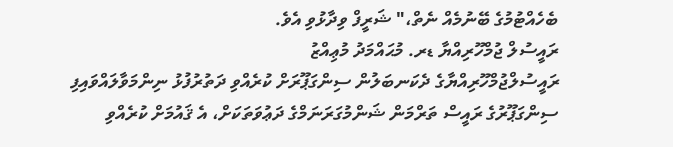ބެހެއްޓުމުގެ ބޭނުމެއް ނެތް،" ޝަރީފް ވިދާޅުވި އެވެ.
ރައީސުލް ޖުމްހޫރިއްޔާ ޑރ. މުޙައްމަދު މުޢިއްޒު
ރައީސުލްޖުމްހޫރިއްޔާގެ ދެކަނބަލުން ސިންގަޕޫރަށް ކުރެއްވި ދަތުރުފުޅު ނިންމަވާލައްވައިފި
ސިންގަޕޫރުގެ ރައީސް ތަރްމަން ޝަންމުގަރަނަމްގެ ދަޢުވަތަކަށް، އެ ޤައުމަށް ކުރެއްވި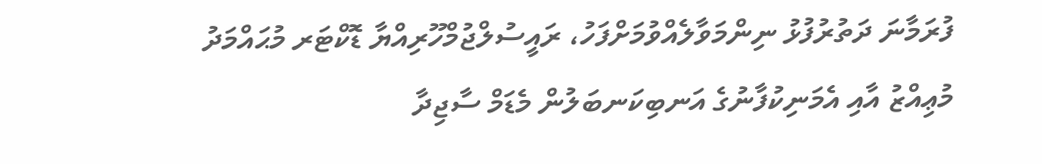ފުރަމާނަ ދަތުރުފުޅު ނިންމަވާލެއްވުމަށްފަހު، ރައީސުލްޖުމްހޫރިއްޔާ ޑޮކްޓަރ މުޙައްމަދު މުޢިއްޒު އާއި އެމަނިކުފާނުގެ އަނބިކަނބަލުން މެޑަމް ސާޖިދާ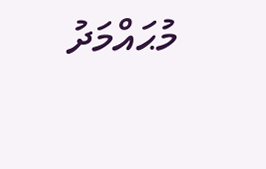މުޙައްމަދު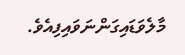މާލެވަޑައިގަންނަވައިފިއެވެ.